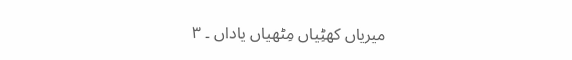میریاں کھٹِیاں مِٹھیاں یاداں ۔ ٣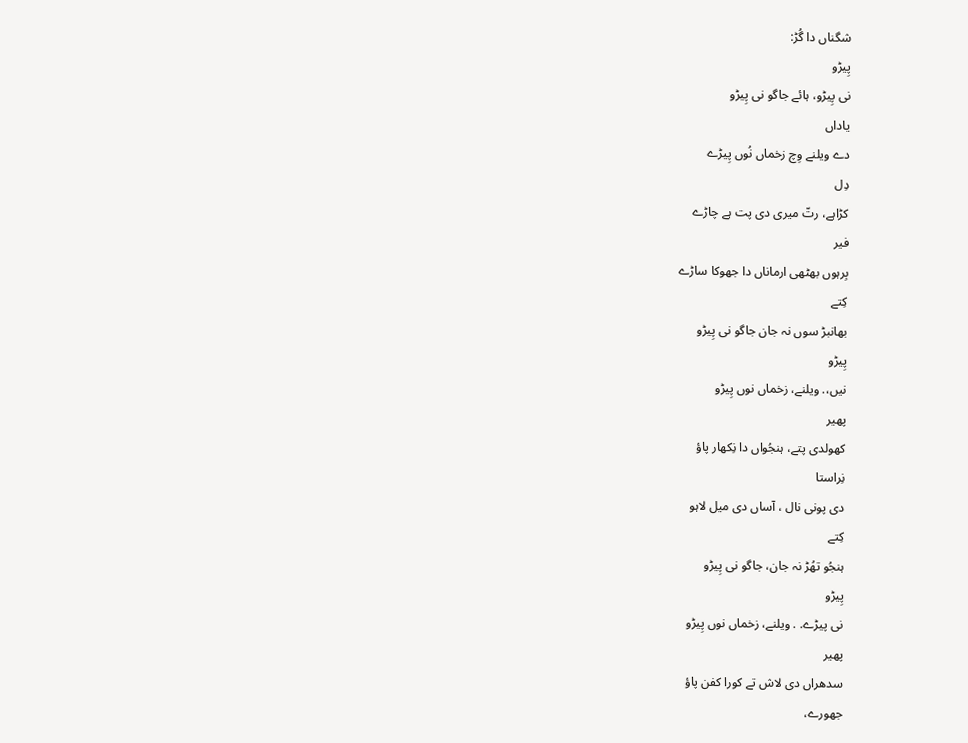شگناں دا گُڑ:
پِیڑو
نی پِیڑو، ہائے جاگو نی پِیڑو
یاداں
دے ویلنے وِچ زخماں نُوں پِیڑے
دِل
کڑاہے، رتّ میری دی پت ہے چاڑے
فیر
بِرہوں بھٹھی ارماناں دا جھوکا ساڑے
کِتے
بھانبڑ سوں نہ جان جاگو نی پِیڑو
پِیڑو
نیں،. ویلنے، زخماں نوں پِیڑو
پھیر
کھولدی پتے، ہنجُواں دا نِکھار پاؤ
نِراستا
دی پونی نال ، آساں دی میل لاہو
کِتے
ہنجُو تھُڑ نہ جان، جاگو نی پِیڑو
پِیڑو
نی پیڑے. . ویلنے، زخماں نوں پِیڑو
پھیر
سدھراں دی لاش تے کورا کفن پاؤ
جھورے،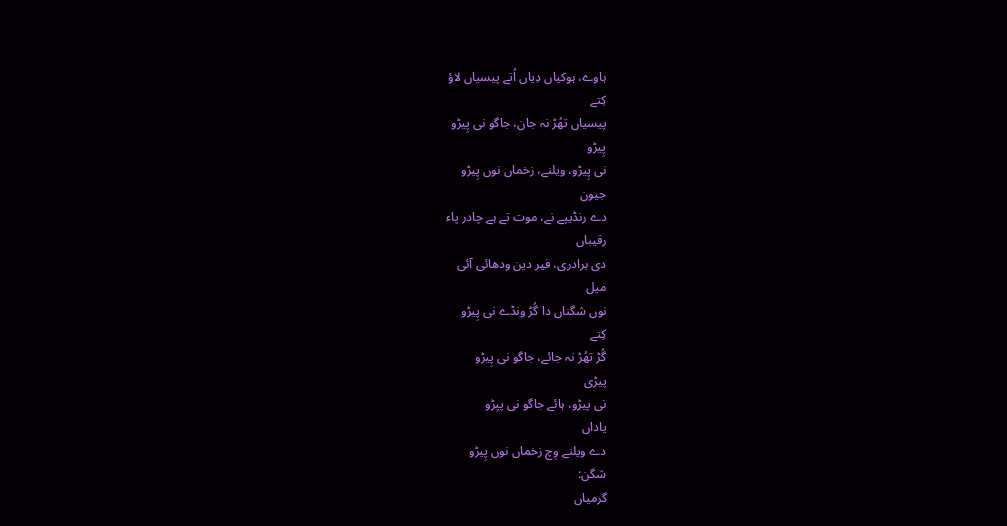ہاوے، ہوکیاں دِیاں اُتے پیسیاں لاؤ
کِتے
پیسیاں تھُڑ نہ جان، جاگو نی پِیڑو
پِیڑو
نی پِیڑو، ویلنے، زخماں نوں پِیڑو
جیون
دے رنڈیپے نے، موت تے ہے چادر پاء
رقیباں
دی برادری، فیر دین ودھائی آئی
میل
نوں شگناں دا گُڑ ونڈے نی پِیڑو
کِتے
گُڑ تھُڑ نہ جائے، جاگو نی پِیڑو
پیڑی
نی پیڑو، ہائے جاگو نی پیِڑو
یاداں
دے ویلنے وِچ زخماں نوں پِیڑو
شگن:
گرمیاں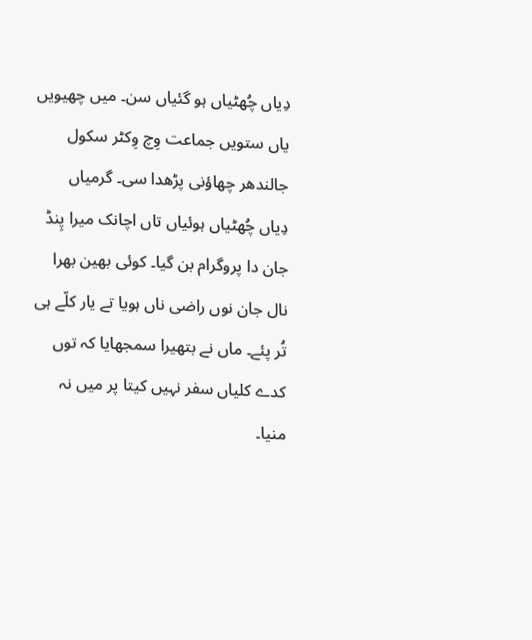دِیاں چُھٹیاں ہو گئیاں سن۔ میں چھیویں یاں ستویں جماعت وِچ وِکٹر سکول جالندھر چھاؤنی پڑھدا سی۔ گرمیاں
دِیاں چُھٹیاں ہوئیاں تاں اچانک میرا پِنڈ جان دا پروگرام بن گیا۔ کوئی بھین بھرا
نال جان نوں راضی ناں ہویا تے یار کلّے ہی تُر پئے۔ ماں نے بتھیرا سمجھایا کہ توں
کدے کلیاں سفر نہیں کیتا پر میں نہ منیا۔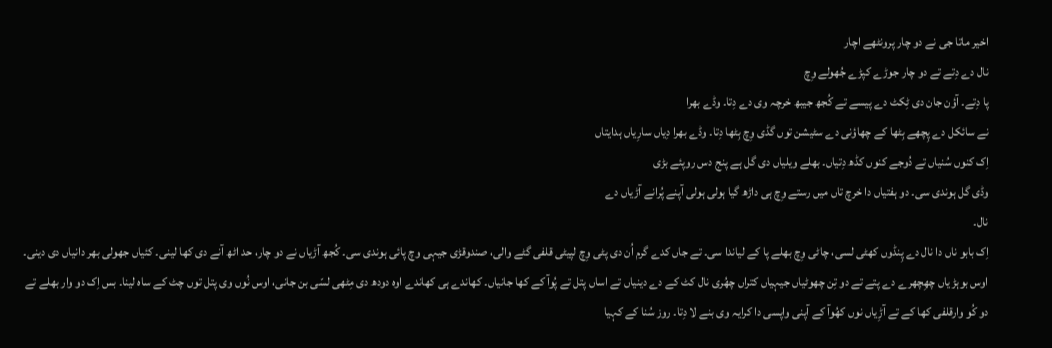اخیر ماتا جی نے دو چار پرونٹھے اچار
نال دے دِتے تے دو چار جوڑے کپڑے جُھولے وِچ
پا دِتے۔ آؤن جان دی ٹِکٹ دے پیسے تے کُجھ جیبھ خرچہ وی دے دِتا۔ وڈے بھرا
نے سائکل دے پِچھے بِٹھا کے چھاؤنی دے سٹیشن توں گڈی وِچ بِٹھا دِتا۔ وڈے بھرا دِیاں سارِیاں ہدایتاں
اِک کنوں سُنیاں تے دُوجے کنوں کڈھ دِتیاں۔ بھلے ویلیاں دی گل ہے پنج دس روپئے بڑی
وڈی گل ہوندی سی۔ دو ہفتیاں دا خرچ تاں میں رستے وِچ ہی داڑھ گیا ہولی ہولی آپنے پُرانے آڑیاں دے
نال۔
اِک بابو ناں دا نال دے پِنڈوں کھٹی لسی، چاٹی وِچ بھلے پا کے لیاندا سی۔ تے جاں کدے گرم اُن دی پٹی وِچ لپیٹی قلفی گٹے والی، صندوقڑی جیہی وچ پائی ہوندی سی۔ کُجھ آڑیاں نے دو چار، حد اٹھ آنے دی کھا لینی۔ کئیاں جھولی بھر دانیاں دی دینی۔ اوس بوہڑ یاں چھِچھرے دے پتے تے دو تِن چھوٹیاں جیہیاں کتراں چھُری نال کٹ کے دے دینیاں تے اساں پتل تے پُوآ کے کھا جانیاں۔ کھاندے ہی کھاندے اوہ دودھ دی مِٹھی لسّی بن جانی، اوس نُوں وی پتل توں چٹ کے ساہ لینا۔ بس اِک دو وار بھلے تے دو کُو وارقلفی کھا کے تے آڑِیاں نوں کھُوآ کے آپنی واپسی دا کرایہ وی بنے لا دِتا۔ روز سُنا کے کہیا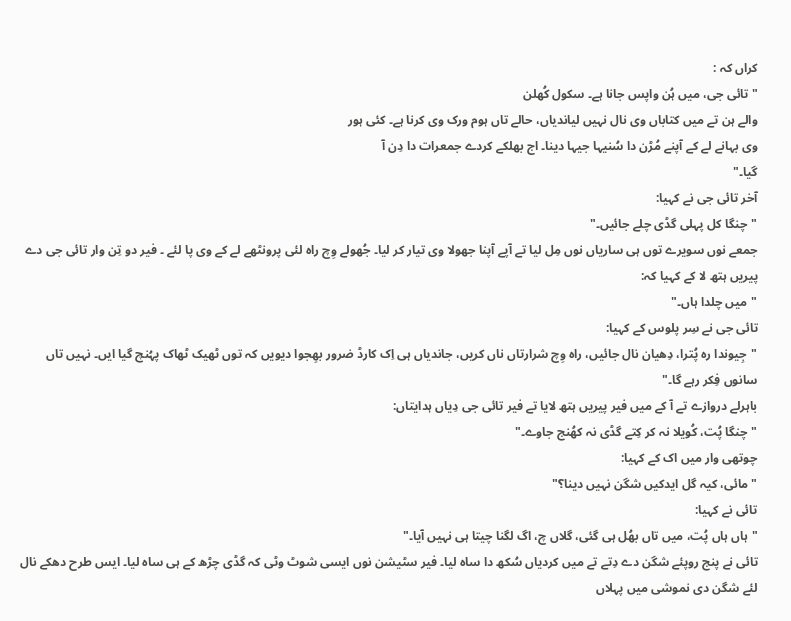کراں کہ :
"تائی جی، میں ہُن واپس جانا ہے۔ سکول کُھلن
والے ہن تے میں کتاباں وی نال نہیں لیاندیاں، حالے تاں ہوم ورک وی کرنا ہے۔ کئی ہور
وی بہانے لے کے آپنے مُڑن دا سُنیہا جیہا دینا۔ اج بھلکے کردے جمعرات دا دِن آ
گیا۔"
آخر تائی جی نے کہیا:
"چنگا کل پہلی گڈی چلے جائیں۔"
جمعے نوں سویرے توں ہی ساریاں نوں مِل لیا تے آپے آپنا جھولا وی تیار کر لیا۔ جُھولے وِچ راہ لئی پرونٹھے لے کے وی پا لئے ۔ فیر دو تِن وار تائی جی دے پیریں ہتھ لا کے کہیا کہ:
"میں چلدا ہاں۔"
تائی جی نے سِر پلوس کے کہیا:
"جِیوندا رہ پُترا، دِھیان نال جائیں، راہ وِچ شرارتاں ناں کریں، جاندیاں ہی اِک کارڈ ضرور بھِجوا دیویں کہ توں ٹھیک ٹھاک پہُنچ گیا ایں۔ نہیں تاں سانوں فِکر رہے گا۔"
باہرلے دروازے تے آ کے میں فیر پیریں ہتھ لایا تے فیر تائی جی دِیاں ہدایتاں:
"چنگا پُت، کُویلا نہ کر کِتے گڈی نہ کھُنج جاوے۔"
چوتھی وار میں اک کے کہیا:
"مائی، کیہ گل ایدکیں شگن نہیں دینا؟"
تائی نے کہیا:
"ہاں ہاں پُت، میں تاں بھُل ہی گئی، گلاں چ، اگ لگنا چیتا ہی نہیں آیا۔"
تائی نے پنج روپئے شگن دے دِتے تے میں کردیاں سُکھ دا ساہ لیا۔ فیر سٹیشن نوں ایسی شوٹ وٹی کہ گڈی چڑھ کے ہی ساہ لیا۔ ایس طرح دھکے نال لئے شگن دی نموشی میں پہلاں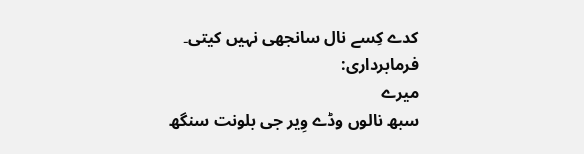کدے کِسے نال سانجھی نہیں کیتی۔
فرمابرداری:
میرے
سبھ نالوں وڈے وِیر جی بلونت سنگھ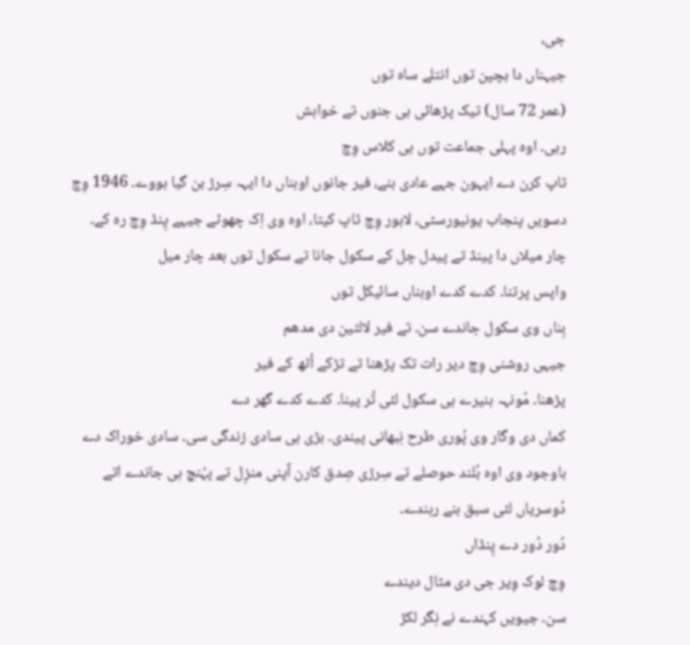جی،
جیہناں دا بچپن توں انتلے ساہ توں
(عمر 72 سال) تیک پڑھائی ہی جنوں تے خواہش
رہی۔ اوہ پہلی جماعت توں ہی کلاس وِچ
ٹاپ کرن دے ایہون جہے عادی بنے، فیر جانوں اوہناں دا ایہہ سِرڑ بن گیا ہووے۔ 1946 وِچ دسویں پنجاب یونیورسٹی، لاہور وِچ ٹاپ کیتا، اوہ وی اِک چھوٹے جیہے پِنڈ وِچ رہ کے۔ چار میلاں دا پینڈ تے پیدل چل کے سکول جانا تے سکول توں بعد چار میل
واپس پرتنا۔ کدے کدے اوہناں سائیکل توں
بِناں وی سکول جاندے سن۔ تے فیر لالٹین دی مدھم
جیہی روشنی وِچ دیر رات تک پڑھنا تے تڑکے اُٹھ کے فیر
پڑھنا۔ مُونہہ ہنیرے ہی سکول لئی تُر پینا۔ کدے کدے گھر دے
کماں دی وگار وی پُوری طرح نِبھانی پیندی۔ بڑی ہی سادی زندگی سی۔ سادی خوراک دے
باوجود وی اوہ بُلند حوصلے تے سِرڑی صِدق کارن آپنی منزِل تے پہُنچ ہی جاندے اتے
دُوسریاں لئی سبق بنے رہندے۔
دُور دُور دے پِنڈاں
وِچ لوک وِیر جی دی مثال دیندے
سن۔ جیویں کہندے نے نِگر لکڑ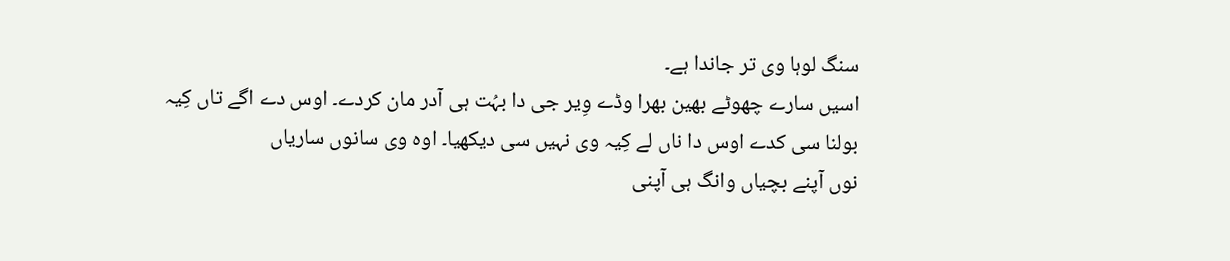سنگ لوہا وی تر جاندا ہے۔
اسیں سارے چھوٹے بھین بھرا وڈے وِیر جی دا بہُت ہی آدر مان کردے۔ اوس دے اگے تاں کِیہ بولنا سی کدے اوس دا ناں لے کِیہ وی نہیں سی دیکھیا۔ اوہ وی سانوں ساریاں
نوں آپنے بچیاں وانگ ہی آپنی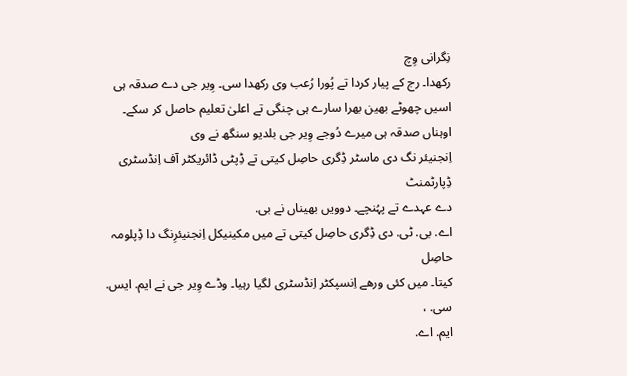نِگرانی وِچ
رکھدا۔ رج کے پیار کردا تے پُورا رُعب وی رکھدا سی۔ وِیر جی دے صدقہ ہی
اسیں چھوٹے بھین بھرا سارے ہی چنگی تے اعلیٰ تعلیم حاصل کر سکے۔ اوہناں صدقہ ہی میرے دُوجے وِیر جی بلدیو سنگھ نے وی
اِنجنیئر نگ دی ماسٹر ڈِگری حاصِل کیتی تے ڈِپٹی ڈائریکٹر آف اِنڈسٹری ڈِپارٹمنٹ
دے عہدے تے پہُنچے۔ دوویں بھیناں نے بی.
اے. بی. ٹی. دی ڈِگری حاصِل کیتی تے میں مکینیکل اِنجنیئرِنگ دا ڈِپلومہ حاصِل
کیتا۔ میں کئی ورھے اِنسپکٹر اِنڈسٹری لگیا رہیا۔ وڈے وِیر جی نے ایم. ایس. سی. ،
ایم. اے.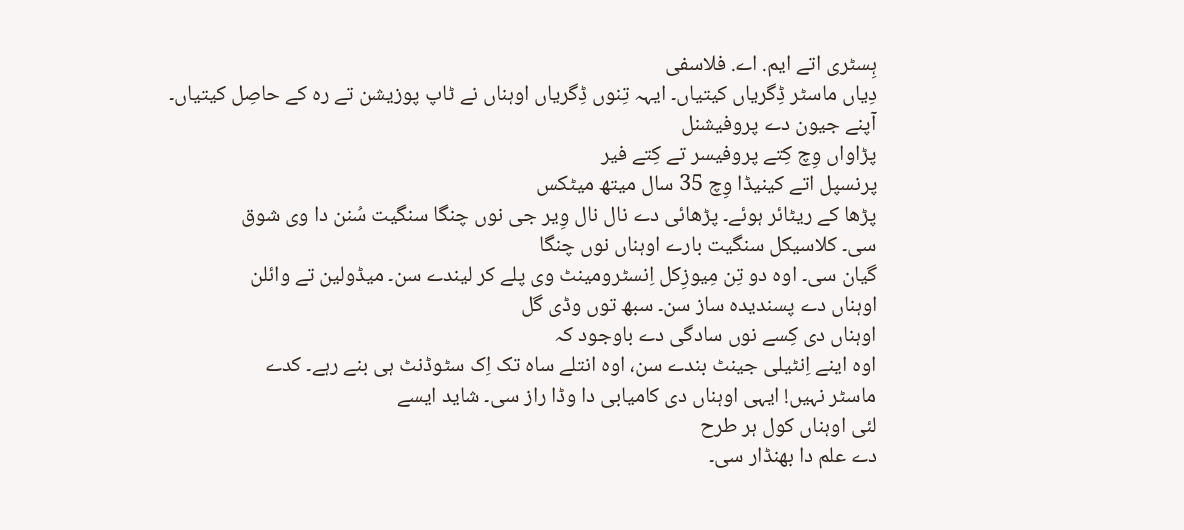ہِسٹری اتے ایم. اے. فلاسفی
دِیاں ماسٹر ڈِگریاں کیتیاں۔ ایہہ تِنوں ڈِگریاں اوہناں نے ٹاپ پوزیشن تے رہ کے حاصِل کیتیاں۔
آپنے جیون دے پروفیشنل
پڑاواں وِچ کِتے پروفیسر تے کِتے فیر
پرنسپل اتے کینیڈا وِچ 35 سال میتھ میٹکس
پڑھا کے ریٹائر ہوئے۔ پڑھائی دے نال نال وِیر جی نوں چنگا سنگیت سُنن دا وی شوق
سی۔ کلاسیکل سنگیت بارے اوہناں نوں چنگا
گیان سی۔ اوہ دو تِن مِیوزِکل اِنسٹرومینٹ وی پلے کر لیندے سن۔ میڈولین تے وائلن
اوہناں دے پسندیدہ ساز سن۔ سبھ توں وڈی گل
اوہناں دی کِسے نوں سادگی دے باوجود کہ
اوہ اینے اِنٹیلی جینٹ بندے سن، اوہ انتلے ساہ تک اِک سٹوڈنٹ ہی بنے رہے۔ کدے
ماسٹر نہیں! ایہی اوہناں دی کامیابی دا وڈا راز سی۔ شاید ایسے
لئی اوہناں کول ہر طرح
دے علم دا بھنڈار سی۔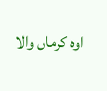اوہ کرماں والا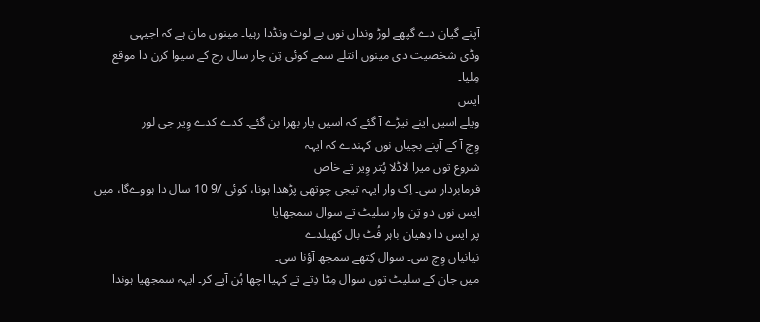آپنے گیان دے گپھے لوڑ ونداں نوں بے لوث ونڈدا رہیا۔ مینوں مان ہے کہ اجیہی
وڈی شخصیت دی مینوں انتلے سمے کوئی تِن چار سال رج کے سیوا کرن دا موقع
مِلیا۔
ایس
ویلے اسیں اینے نیڑے آ گئے کہ اسیں یار بھرا بن گئے۔ کدے کدے وِیر جی لور
وِچ آ کے آپنے بچیاں نوں کہندے کہ ایہہ
شروع توں میرا لاڈلا پُتر وِیر تے خاص
فرمابردار سی۔ اِک وار ایہہ تیجی چوتھی پڑھدا ہونا، کوئی /9 10 سال دا ہووےگا، میں
ایس نوں دو تِن وار سلیٹ تے سوال سمجھایا
پر ایس دا دِھیان باہر فُٹ بال کھیلدے
نیانیاں وِچ سی۔ سوال کِتھے سمجھ آؤنا سی۔
میں جان کے سلیٹ توں سوال مِٹا دِتے تے کہیا اچھا ہُن آپے کر۔ ایہہ سمجھیا ہوندا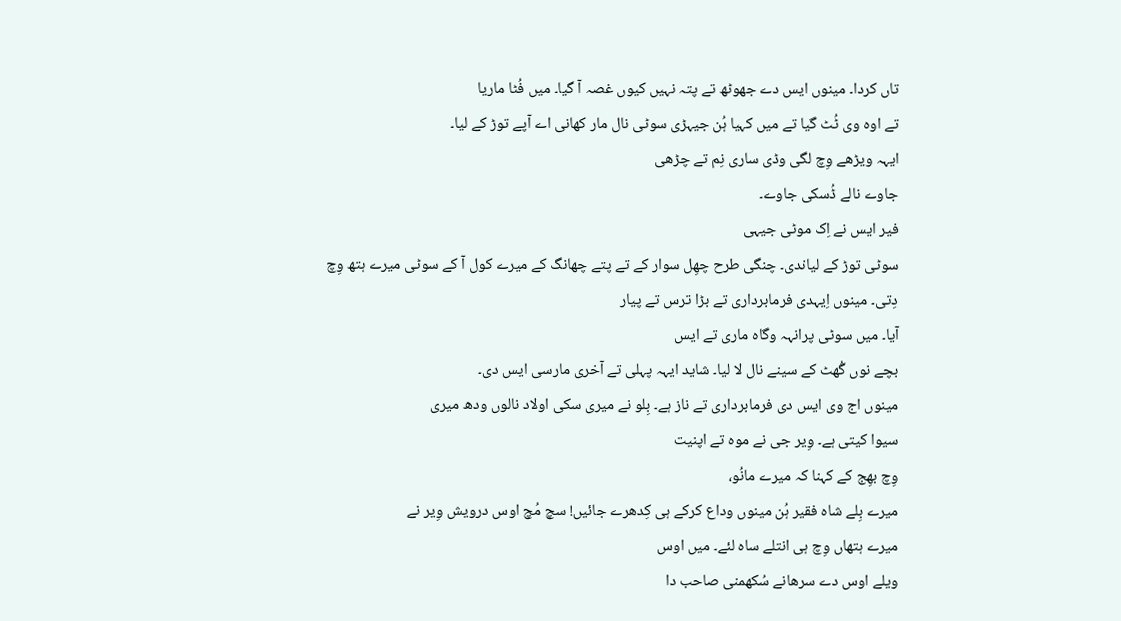تاں کردا۔ مینوں ایس دے جھوٹھ تے پتہ نہیں کیوں غصہ آ گیا۔ میں فُٹا ماریا
تے اوہ وی ٹُٹ گیا تے میں کہیا ہُن جیہڑی سوٹی نال مار کھانی اے آپے توڑ کے لیا۔
ایہہ ویڑھے وِچ لگی وڈی ساری نِم تے چڑھی
جاوے نالے ڈُسکی جاوے۔
فیر ایس نے اِک موٹی جیہی
سوٹی توڑ کے لیاندی۔ چنگی طرح چھِل سوار کے تے پتے چھانگ کے میرے کول آ کے سوٹی میرے ہتھ وِچ دِتی۔ مینوں اِیہدی فرمابرداری تے بڑا ترس تے پیار
آیا۔ میں سوٹی پرانہہ وگاہ ماری تے ایس
بچے نوں گُھٹ کے سینے نال لا لیا۔ شاید ایہہ پہلی تے آخری مارسی ایس دی۔
مینوں اج وی ایس دی فرمابرداری تے ناز ہے۔ بِلو نے میری سکی اولاد نالوں ودھ میری
سیوا کیتی ہے۔ وِیر جی نے موہ تے اپنیت
وِچ بھِج کے کہنا کہ میرے مانُو،
میرے بِلے شاہ فقیر ہُن مینوں وداع کرکے ہی کِدھرے جائیں! سچ مُچ اوس درویش وِیر نے
میرے ہتھاں وِچ ہی انتلے ساہ لئے۔ میں اوس
ویلے اوس دے سرھانے سُکھمنی صاحب دا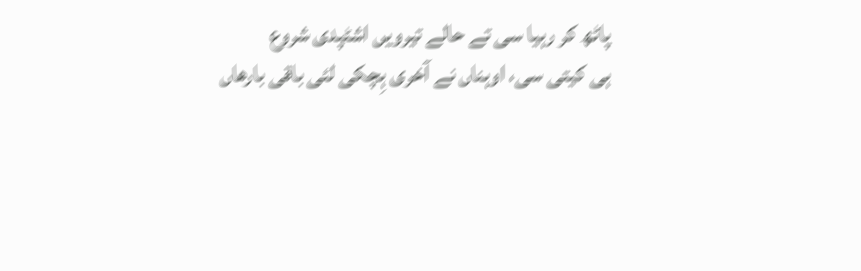پاٹھ کر رہیا سی تے حالے تیرویں اشٹپدی شروع
ہی کیتی سی، اوہناں نے آخری ہِچکی لئی باقی بارھاں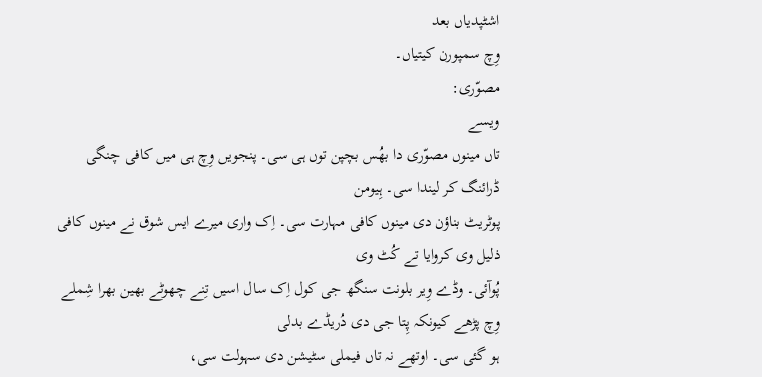اشٹپدیاں بعد
وِچ سمپورن کیتیاں۔
مصوّری:
ویسے
تاں مینوں مصوّری دا بھُس بچپن توں ہی سی۔ پنجویں وِچ ہی میں کافی چنگی ڈرائنگ کر لیندا سی۔ ہِیومن
پوٹریٹ بناؤن دی مینوں کافی مہارت سی۔ اِک واری میرے ایس شوق نے مینوں کافی ذلیل وی کروایا تے کُٹ وی
پُوآئی۔ وڈے وِیر بلونت سنگھ جی کول اِک سال اسیں تِنے چھوٹے بھین بھرا شِملے
وِچ پڑھے کیونکہ پِتا جی دی دُریڈے بدلی
ہو گئی سی۔ اوتھے نہ تاں فیملی سٹیشن دی سہولت سی،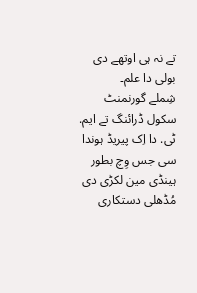تے نہ ہی اوتھے دی بولی دا علم۔
شِملے گورنمنٹ سکول ڈرائنگ تے ایم. ٹی. دا اِک پیریڈ ہوندا
سی جس وِچ بطور ہینڈی مین لکڑی دی
مُڈھلی دستکاری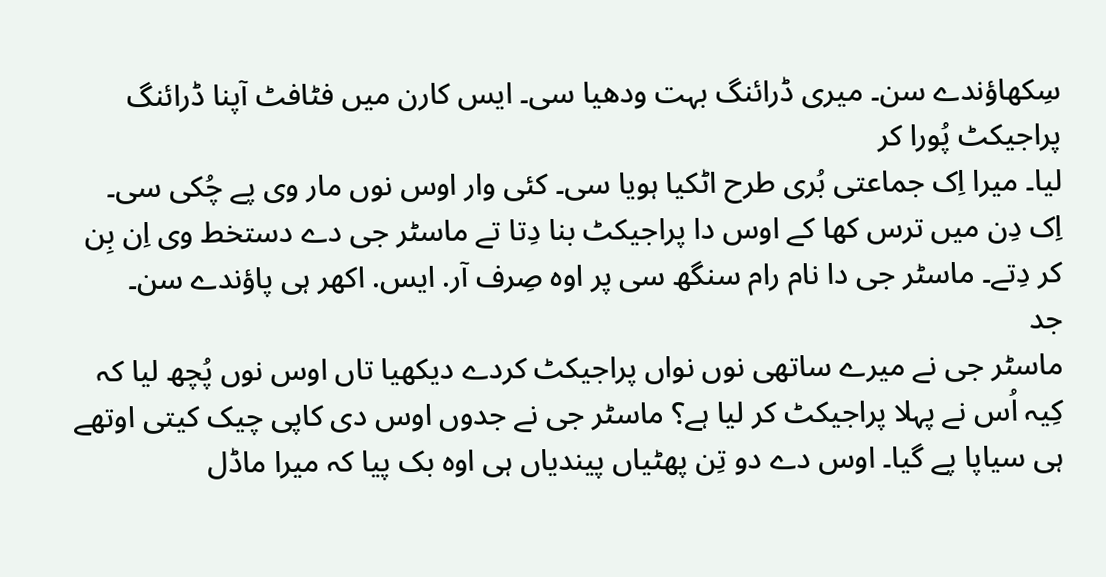سِکھاؤندے سن۔ میری ڈرائنگ بہت ودھیا سی۔ ایس کارن میں فٹافٹ آپنا ڈرائنگ پراجیکٹ پُورا کر
لیا۔ میرا اِک جماعتی بُری طرح اٹکیا ہویا سی۔ کئی وار اوس نوں مار وی پے چُکی سی۔
اِک دِن میں ترس کھا کے اوس دا پراجیکٹ بنا دِتا تے ماسٹر جی دے دستخط وی اِن بِن
کر دِتے۔ ماسٹر جی دا نام رام سنگھ سی پر اوہ صِرف آر. ایس. اکھر ہی پاؤندے سن۔
جد
ماسٹر جی نے میرے ساتھی نوں نواں پراجیکٹ کردے دیکھیا تاں اوس نوں پُچھ لیا کہ
کِیہ اُس نے پہلا پراجیکٹ کر لیا ہے؟ ماسٹر جی نے جدوں اوس دی کاپی چیک کیتی اوتھے
ہی سیاپا پے گیا۔ اوس دے دو تِن پھٹیاں پیندیاں ہی اوہ بک پیا کہ میرا ماڈل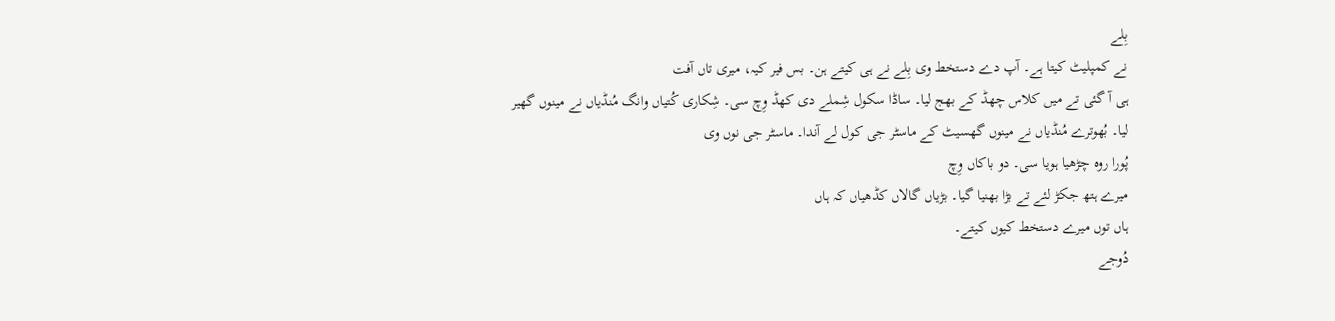بِلے
نے کمپلیٹ کیتا ہے۔ آپ دے دستخط وی بِلے نے ہی کیتے ہن۔ بس فیر کیہ، میری تاں آفت
ہی آ گئی تے میں کلاس چھڈ کے بھج لیا۔ ساڈا سکول شِملے دی کھڈ وِچ سی۔ شِکاری کُتیاں وانگ مُنڈیاں نے مینوں گھیر
لیا۔ بُھوترے مُنڈیاں نے مینوں گھسیٹ کے ماسٹر جی کول لے آندا۔ ماسٹر جی نوں وی
پُورا روہ چڑھیا ہویا سی۔ دو باکاں وِچ
میرے ہتھ جکڑ لئے تے بڑا بھنیا گیا۔ بڑیاں گالاں کڈھیاں کہ ہاں
ہاں توں میرے دستخط کیوں کیتے۔
دُوجے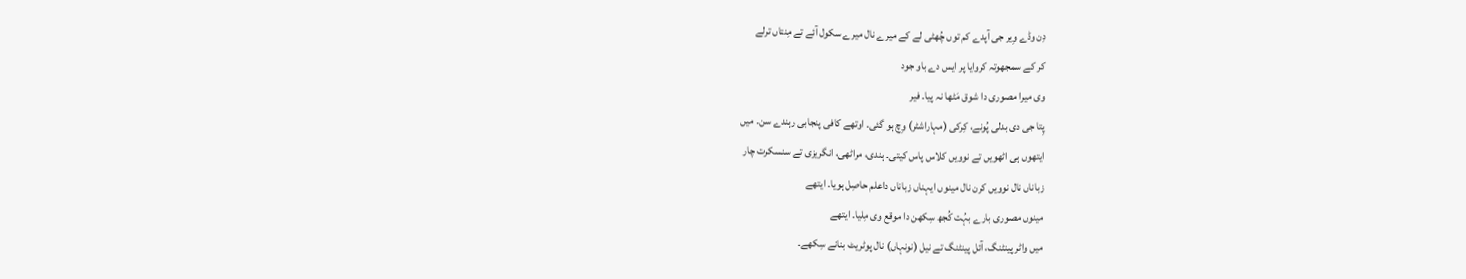دِن وڈے وِیر جی آپدے کم توں چُھٹی لے کے میرے نال میرے سکول آئے تے مِنتاں ترلے
کر کے سمجھوتہ کروایا پر ایس دے باو جود
وی میرا مصوری دا شوق مَٹھا نہ پیا۔ فیر
پِتا جی دی بدلی پُونے، کِرکی (مہاراشٹر) وِچ ہو گئی۔ اوتھے کافی پنجابی رہندے سن۔ میں
ایتھوں ہی اٹھویں تے نوویں کلاس پاس کیتی۔ ہندی، مراٹھی، انگریزی تے سنسکرت چار
زباناں نال نوویں کرن نال مینوں ایہناں زباناں داعلم حاصِل ہویا۔ ایتھے
مینوں مصوری بارے بہُت کُجھ سِکھن دا موقع وی مِلیا۔ ایتھے
میں واٹر پینٹنگ، آئل پینٹنگ تے نیل (نونہاں) نال پوٹریٹ بنانے سِکھے۔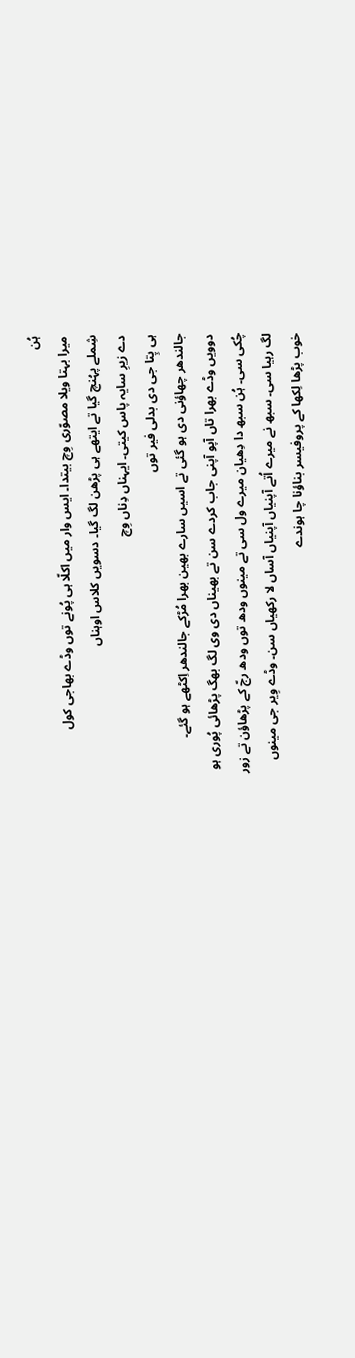ہُن
میرا بہتا ویلا مصوّری وِچ بیتدا۔ ایس وار میں اکلّا ہی پُونے توں وڈے بھاجی کول
شِملے پہُنچ گیا تے ایتھے ہی پڑھن لگ گیا۔ دسویں کلاس اوہناں
دے زیرِ سایہ پاس کیتی۔ ایہناں دِناں وِچ
ہی پِتا جی دی بدلی فیر توں
جالندھر چھاؤنی دی ہو گئی تے اسیں سارے بھین بھرا مُڑکے جالندھر اِکٹھے ہو گئے۔
دوویں وڈے بھرا تاں آپو آپنی جاب کردے سن تے بھیناں دی وی لگ بھگ پڑھائی پُوری ہو
چُکی سی۔ ہُن سبھ دا دِھیان میرے ول سی تے مینوں ودھ توں ودھ رجّ کے پڑھاؤن تے زور
لگ رہیا سی۔ سبھ نے میرے اُتے آپنیاں آپنیاں آساں لا رکھیاں سن۔ وڈے وِیر جی مینوں
خوب پڑھا لِکھا کے پروفیسر بناؤنا چا ہوندے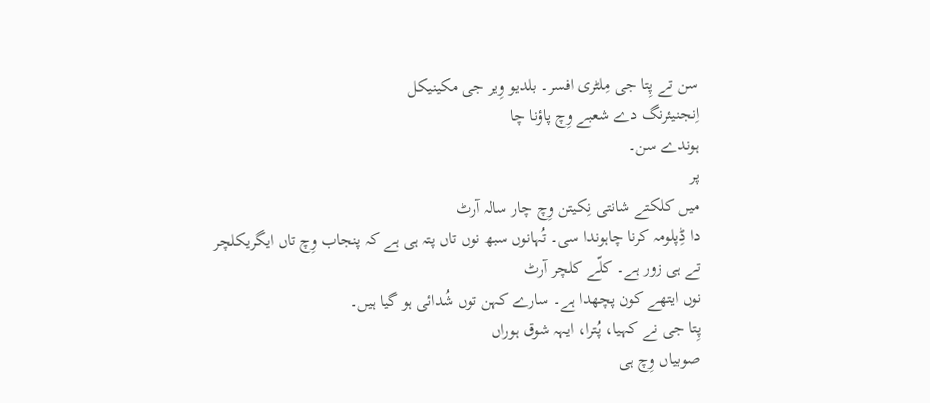سن تے پِتا جی مِلٹری افسر۔ بلدیو وِیر جی مکینیکل
اِنجنیئرنگ دے شعبے وِچ پاؤنا چا
ہوندے سن۔
پر
میں کلکتے شانتی نِکیتن وِچ چار سالہ آرٹ
دا ڈِپلومہ کرنا چاہوندا سی۔ تُہانوں سبھ نوں تاں پتہ ہی ہے کہ پنجاب وِچ تاں ایگریکلچر تے ہی زور ہے۔ کلّے کلچر آرٹ
نوں ایتھے کون پچھدا ہے۔ سارے کہن توں شُدائی ہو گیا ہیں۔
پِتا جی نے کہیا، پُترا، ایہہ شوق ہوراں
صوبیاں وِچ ہی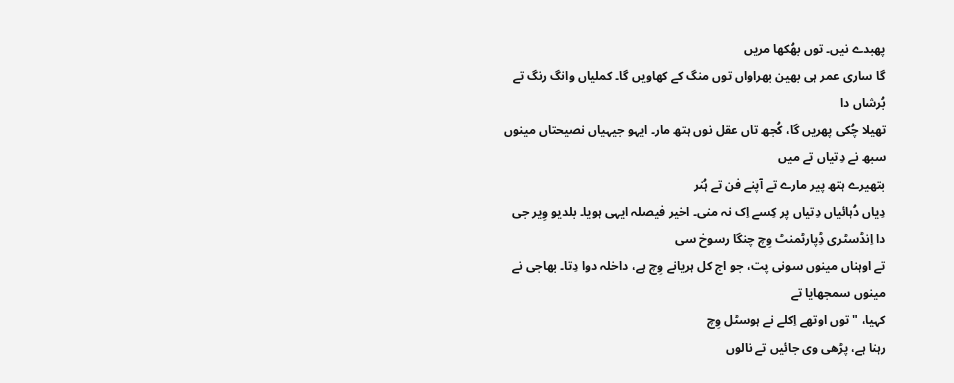پھبدے نیں۔ توں بھُکھا مریں
گا ساری عمر ہی بھین بھراواں توں منگ کے کھاویں گا۔ کملیاں وانگ رنگ تے بُرشاں دا
تھیلا چُکی پھریں گا، کُجھ تاں عقل نوں ہتھ مار۔ ایہو جیہیاں نصیحتاں مینوں سبھ نے دِتیاں تے میں
بتھیرے ہتھ پیر مارے تے آپنے فن تے ہُنر
دِیاں دُہائیاں دِتیاں پر کِسے اِک نہ منی۔ اخیر فیصلہ ایہی ہویا۔ بلدیو وِیر جی
دا اِنڈسٹری ڈِپارٹمنٹ وِچ چنگا رسوخ سی
تے اوہناں مینوں سونی پت، جو اج کل ہریانے وِچ ہے، داخلہ دوا دِتا۔ بھاجی نے مینوں سمجھایا تے
کہیا، "توں اوتھے اِکلے نے ہوسٹل وِچ
رہنا ہے، پڑھی وی جائیں تے نالوں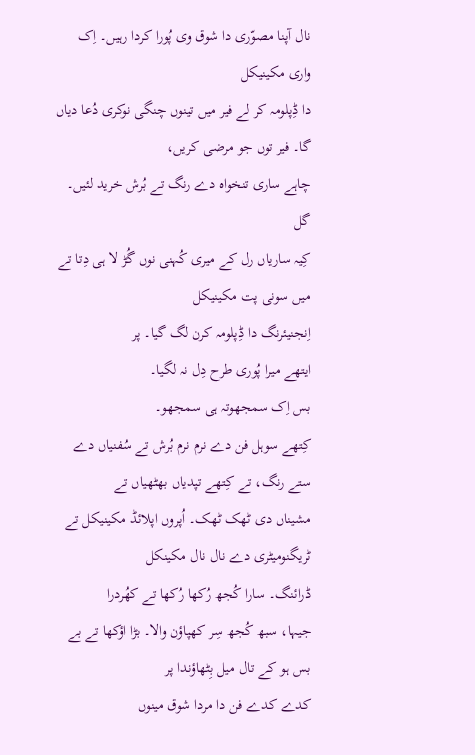نال آپنا مصوّری دا شوق وی پُورا کردا رہیں۔ اِک واری مکینیکل
دا ڈِپلومہ کر لے فیر میں تینوں چنگی نوکری دُعا دیاں گا۔ فیر توں جو مرضی کریں،
چاہے ساری تنخواہ دے رنگ تے بُرش خرید لئیں۔ گل
کِیہ ساریاں رل کے میری کُہنی نوں گُڑ لا ہی دِتا تے میں سونی پت مکینیکل
اِنجنیئرنگ دا ڈِپلومہ کرن لگ گیا۔ پر
ایتھے میرا پُوری طرح دِل نہ لگیا۔
بس اِک سمجھوتہ ہی سمجھو۔
کِتھے سوہل فن دے نرم نرم بُرش تے سُفنیاں دے ستے رنگ، تے کِتھے تپدیاں بھٹھیاں تے
مشیناں دی ٹھک ٹھک۔ اُپروں اپلائڈ مکینیکل تے ٹریگنومیٹری دے نال نال مکینکل
ڈرائنگ۔ سارا کُجھ رُکھا رُکھا تے کھُردرا
جیہا، سبھ کُجھ سِر کھپاؤن والا۔ بڑا اؤکھا تے بے بس ہو کے تال میل بِٹھاؤندا پر
کدے کدے فن دا مردا شوق مینوں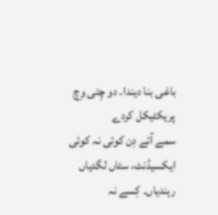باغی بنا دیندا۔ دو چِتی وِچ پریکٹیکل کردے
سمے آئے دِن کوئی نہ کوئی
ایکسیڈنٹ، سٹاں لگدیاں رہندیاں۔ کِسے نہ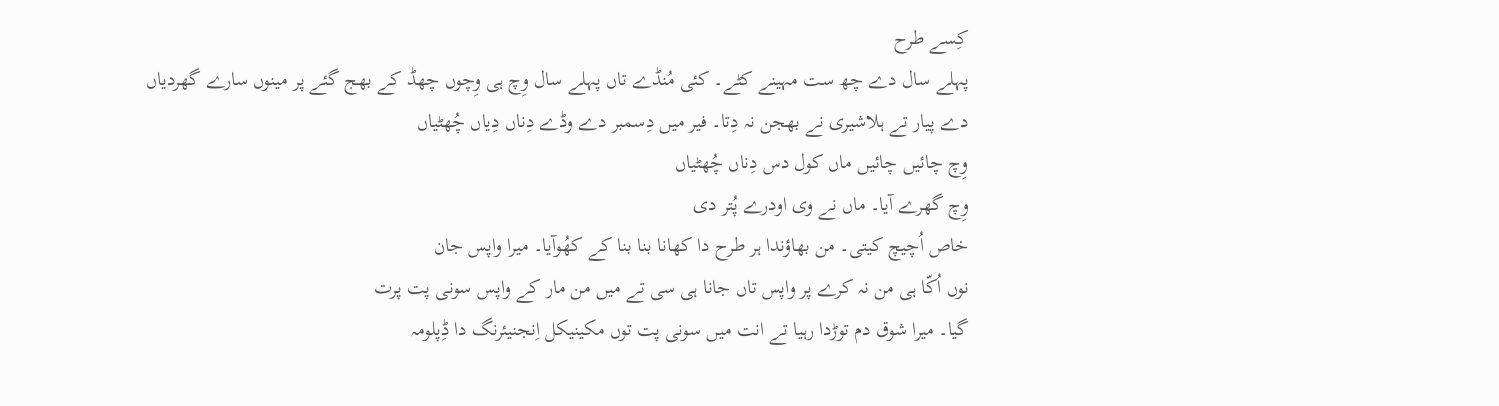کِسے طرح
پہلے سال دے چھ ست مہینے کٹے۔ کئی مُنڈے تاں پہلے سال وِچ ہی وِچوں چھڈ کے بھج گئے پر مینوں سارے گھردیاں
دے پیار تے ہلاشیری نے بھجن نہ دِتا۔ فیر میں دِسمبر دے وڈے دِناں دِیاں چُھٹیاں
وِچ چائیں چائیں ماں کول دس دِناں چُھٹیاں
وِچ گھرے آیا۔ ماں نے وی اودرے پُتر دی
خاص اُچیچ کیتی۔ من بھاؤندا ہر طرح دا کھانا بنا بنا کے کھُوآیا۔ میرا واپس جان
نوں اُکّا ہی من نہ کرے پر واپس تاں جانا ہی سی تے میں من مار کے واپس سونی پت پرت
گیا۔ میرا شوق دم توڑدا رہیا تے انت میں سونی پت توں مکینیکل اِنجنیئرنگ دا ڈِپلومہ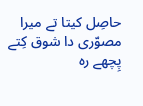حاصِل کیتا تے میرا مصوّری دا شوق کِتے پِچھے رہ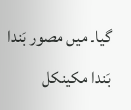گیا۔ میں مصور بَندا بَندا مکینکل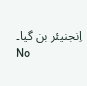اِنجنیئر بن گیا۔
No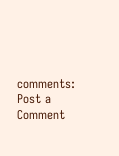comments:
Post a Comment